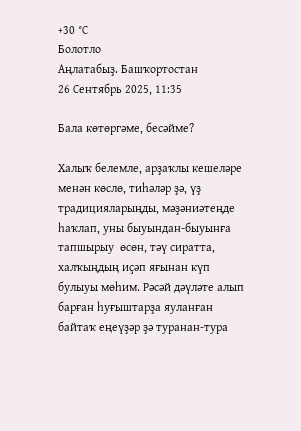+30 °С
Болотло
Аңлатабыҙ. Башҡортостан
26 Сентябрь 2025, 11:35

Бала көтөргәме, бесәйме?

Халыҡ белемле, арҙаҡлы кешеләре менән көслө, тиһәләр ҙә, үҙ традицияларыңды, мәҙәниәтеңде һаҡлап, уны быуындан-быуынға тапшырыу  өсөн, тәү сиратта, халҡыңдың иҫәп яғынан күп булыуы мөһим. Рәсәй дәүләте алып барған һуғыштарҙа яуланған байтаҡ еңеүҙәр ҙә туранан-тура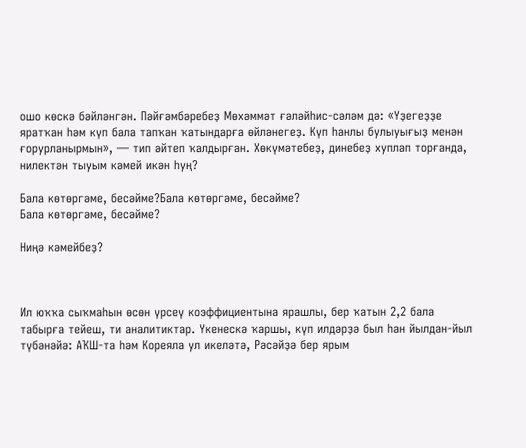ошо көскә бәйләнгән. Пәйғәмбәребеҙ Мөхәммәт ғәләйһис-сәләм дә: «Үҙегеҙҙе яратҡан һәм күп бала тапҡан ҡатындарға өйләнегеҙ. Күп һанлы булыуығыҙ менән ғорурланырмын», — тип әйтеп ҡалдырған. Хөкүмәтебеҙ, динебеҙ хуплап торғанда, нилектән тыуым кәмей икән һуң?

Бала көтөргәме, бесәйме?Бала көтөргәме, бесәйме?
Бала көтөргәме, бесәйме?

Ниңә кәмейбеҙ?



Ил юҡҡа сыҡмаһын өсөн үрсеү коэффициентына ярашлы, бер ҡатын 2,2 бала табырға тейеш, ти аналитиктар. Үкенескә ҡаршы, күп илдәрҙә был һан йылдан-йыл түбәнәйә: АҠШ-та һәм Кореяла ул икеләтә, Рәсәйҙә бер ярым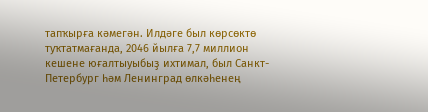тапҡырға кәмегән. Илдәге был көрсөктө туҡтатмағанда, 2046 йылға 7,7 миллион кешене юғалтыуыбыҙ ихтимал, был Санкт-Петербург һәм Ленинград өлкәһенең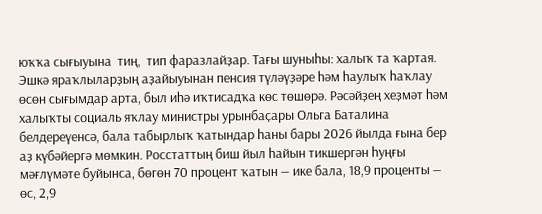юҡҡа сығыуына  тиң,  тип фаразлайҙар. Тағы шуныһы: халыҡ та ҡартая. Эшкә яраҡлыларҙың аҙайыуынан пенсия түләүҙәре һәм һаулыҡ һаҡлау өсөн сығымдар арта, был иһә иҡтисадҡа көс төшөрә. Рәсәйҙең хеҙмәт һәм халыҡты социаль яҡлау министры урынбаҫары Ольга Баталина белдереүенсә, бала табырлыҡ ҡатындар һаны бары 2026 йылда ғына бер аҙ күбәйергә мөмкин. Росстаттың биш йыл һайын тикшергән һуңғы мәғлүмәте буйынса, бөгөн 70 процент ҡатын — ике бала, 18,9 проценты — өс, 2,9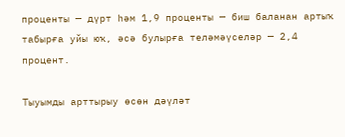проценты — дүрт һәм 1,9 проценты — биш баланан артыҡ табырға уйы юҡ, әсә булырға теләмәүселәр — 2,4 процент.

Тыуымды арттырыу өсөн дәүләт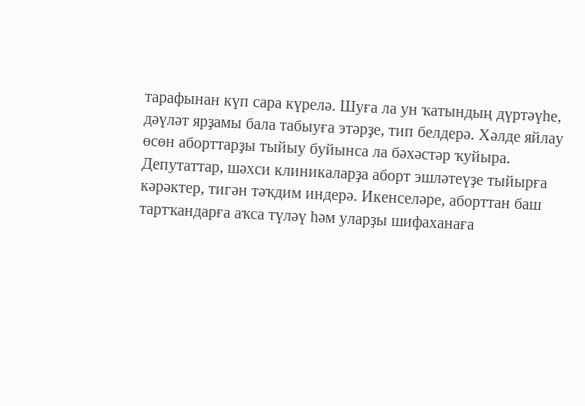тарафынан күп сара күрелә. Шуға ла ун ҡатындың дүртәүһе, дәүләт ярҙамы бала табыуға этәрҙе, тип белдерә. Хәлде яйлау өсөн аборттарҙы тыйыу буйынса ла бәхәстәр ҡуйыра. Депутаттар, шәхси клиникаларҙа аборт эшләтеүҙе тыйырға кәрәктер, тигән тәҡдим индерә. Икенселәре, аборттан баш тартҡандарға аҡса түләү һәм уларҙы шифаханаға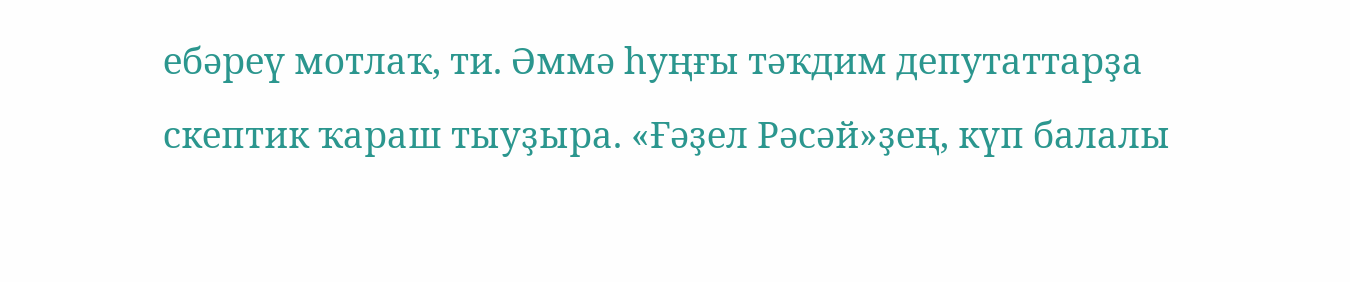ебәреү мотлаҡ, ти. Әммә һуңғы тәҡдим депутаттарҙа скептик ҡараш тыуҙыра. «Ғәҙел Рәсәй»ҙең, күп балалы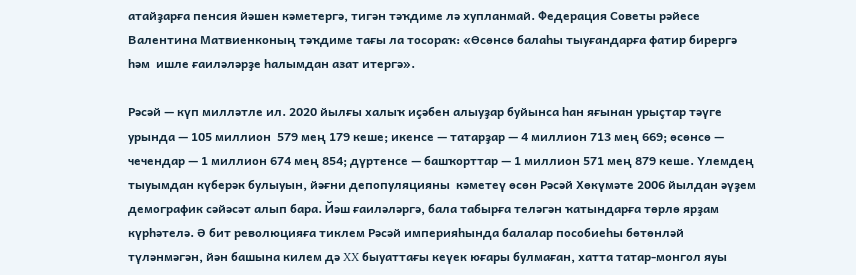атайҙарға пенсия йәшен кәметергә, тигән тәҡдиме лә хупланмай. Федерация Советы рәйесе Валентина Матвиенконың тәҡдиме тағы ла тосораҡ: «Өсөнсө балаһы тыуғандарға фатир бирергә һәм  ишле ғаиләләрҙе һалымдан азат итергә».

Рәсәй — күп милләтле ил. 2020 йылғы халыҡ иҫәбен алыуҙар буйынса һан яғынан урыҫтар тәүге урында — 105 миллион  579 мең 179 кеше; икенсе — татарҙар — 4 миллион 713 мең 669; өсөнсө — чечендар — 1 миллион 674 мең 854; дүртенсе — башҡорттар — 1 миллион 571 мең 879 кеше. Үлемдең тыуымдан күберәк булыуын, йәғни депопуляцияны  кәметеү өсөн Рәсәй Хөкүмәте 2006 йылдан әүҙем демографик сәйәсәт алып бара. Йәш ғаиләләргә, бала табырға теләгән ҡатындарға төрлө ярҙам күрһәтелә. Ә бит революцияға тиклем Рәсәй империяһында балалар пособиеһы бөтөнләй түләнмәгән, йән башына килем дә XX быуаттағы кеүек юғары булмаған, хатта татар-монгол яуы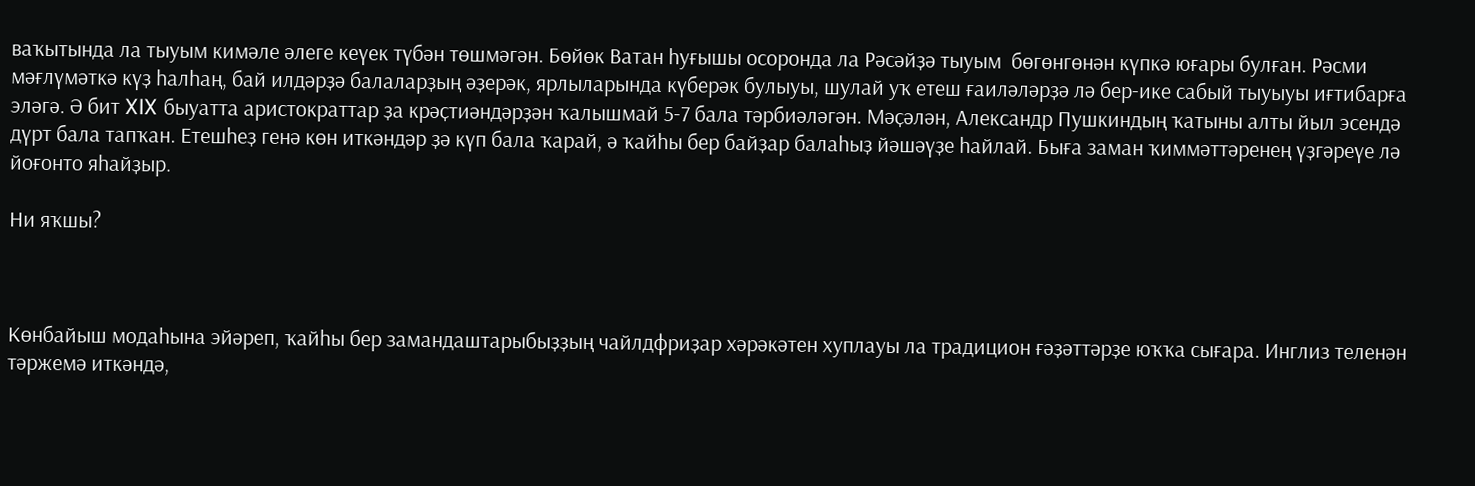ваҡытында ла тыуым кимәле әлеге кеүек түбән төшмәгән. Бөйөк Ватан һуғышы осоронда ла Рәсәйҙә тыуым  бөгөнгөнән күпкә юғары булған. Рәсми мәғлүмәткә күҙ һалһаң, бай илдәрҙә балаларҙың әҙерәк, ярлыларында күберәк булыуы, шулай уҡ етеш ғаиләләрҙә лә бер-ике сабый тыуыуы иғтибарға эләгә. Ә бит XIX быуатта аристократтар ҙа крәҫтиәндәрҙән ҡалышмай 5-7 бала тәрбиәләгән. Мәҫәлән, Александр Пушкиндың ҡатыны алты йыл эсендә дүрт бала тапҡан. Етешһеҙ генә көн иткәндәр ҙә күп бала ҡарай, ә ҡайһы бер байҙар балаһыҙ йәшәүҙе һайлай. Быға заман ҡиммәттәренең үҙгәреүе лә йоғонто яһайҙыр.

Ни яҡшы?



Көнбайыш модаһына эйәреп, ҡайһы бер замандаштарыбыҙҙың чайлдфриҙар хәрәкәтен хуплауы ла традицион ғәҙәттәрҙе юҡҡа сығара. Инглиз теленән тәржемә иткәндә,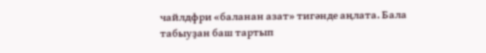чайлдфри «баланан азат» тигәнде аңлата. Бала табыуҙан баш тартып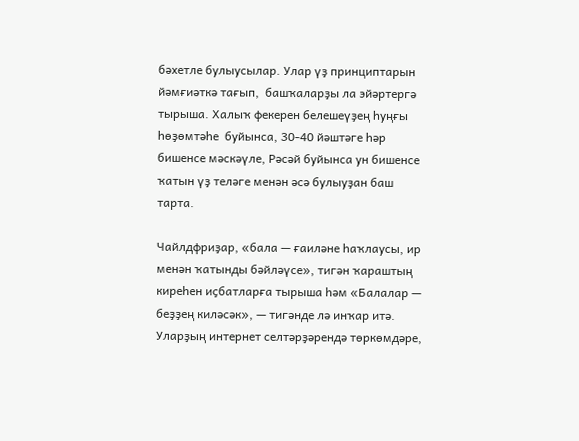бәхетле булыусылар. Улар үҙ принциптарын йәмғиәткә тағып,  башҡаларҙы ла эйәртергә тырыша. Халыҡ фекерен белешеүҙең һуңғы һөҙөмтәһе  буйынса, 30-40 йәштәге һәр бишенсе мәскәүле, Рәсәй буйынса ун бишенсе ҡатын үҙ теләге менән әсә булыуҙан баш тарта.

Чайлдфриҙар, «бала — ғаиләне һаҡлаусы, ир менән ҡатынды бәйләүсе», тигән ҡараштың киреһен иҫбатларға тырыша һәм «Балалар — беҙҙең киләсәк», — тигәнде лә инҡар итә. Уларҙың интернет селтәрҙәрендә төркөмдәре,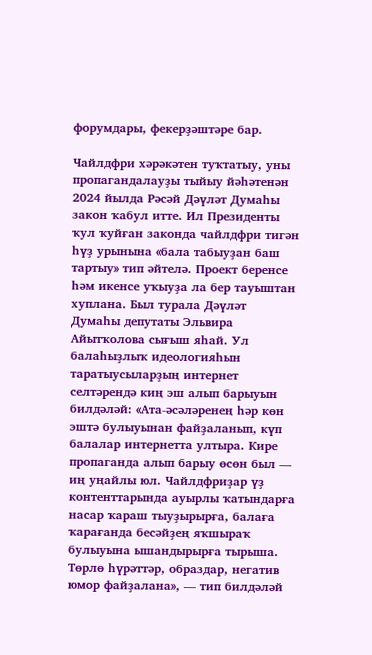форумдары, фекерҙәштәре бар.

Чайлдфри хәрәкәтен туҡтатыу, уны пропагандалауҙы тыйыу йәһәтенән 2024 йылда Рәсәй Дәүләт Думаһы закон ҡабул итте. Ил Президенты ҡул ҡуйған законда чайлдфри тигән һүҙ урынына «бала табыуҙан баш тартыу» тип әйтелә. Проект беренсе һәм икенсе уҡыуҙа ла бер тауыштан хуплана. Был турала Дәүләт Думаһы депутаты Эльвира Айытҡолова сығыш яһай. Ул балаһыҙлыҡ идеологияһын таратыусыларҙың интернет селтәрендә киң эш алып барыуын билдәләй: «Ата-әсәләренең һәр көн эштә булыуынан файҙаланып, күп балалар интернетта ултыра. Кире пропаганда алып барыу өсөн был — иң уңайлы юл. Чайлдфриҙар үҙ контенттарында ауырлы ҡатындарға насар ҡараш тыуҙырырға, балаға ҡарағанда бесәйҙең яҡшыраҡ булыуына ышандырырға тырыша. Төрлө һүрәттәр, образдар, негатив юмор файҙалана», — тип билдәләй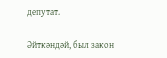депутат.

Әйткәндәй, был закон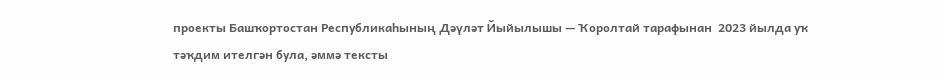проекты Башҡортостан Республикаһының Дәүләт Йыйылышы — Ҡоролтай тарафынан  2023 йылда уҡ тәҡдим ителгән була, әммә тексты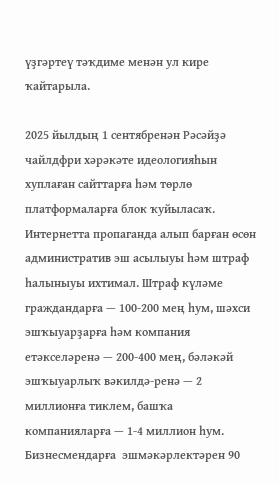үҙгәртеү тәҡдиме менән ул кире ҡайтарыла.

2025 йылдың 1 сентябренән Рәсәйҙә чайлдфри хәрәкәте идеологияһын  хуплаған сайттарға һәм төрлө платформаларға блок ҡуйыласаҡ. Интернетта пропаганда алып барған өсөн административ эш асылыуы һәм штраф һалыныуы ихтимал. Штраф күләме граждандарға — 100-200 мең һум, шәхси эшҡыуарҙарға һәм компания етәкселәренә — 200-400 мең, бәләкәй эшҡыуарлыҡ вәкилдә-ренә — 2 миллионға тиклем, башҡа компанияларға — 1-4 миллион һум. Бизнесмендарға  эшмәкәрлектәрен 90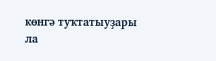көнгә туҡтатыуҙары ла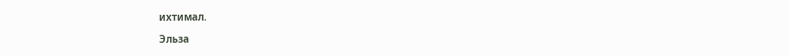ихтимал.

Эльза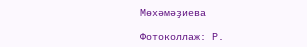Мөхәмәҙиева

Фотоколлаж: Р.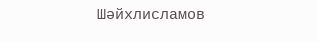Шәйхлисламов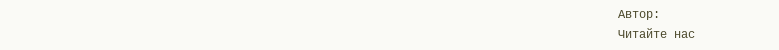Автор:
Читайте нас